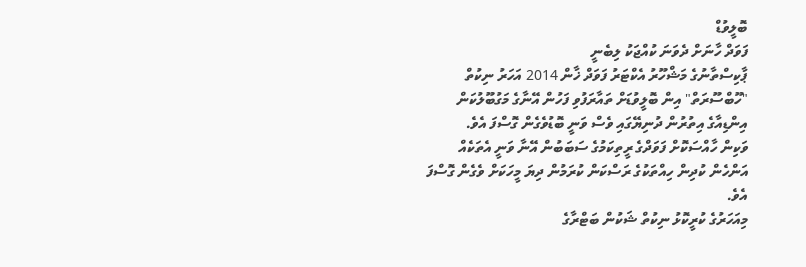ބޮލީވުޑް
ފަވަދް ހާނަށް ދެވަނަ ކުއްޖަކު ލިބެނީ
ޕާކިސްތާނުގެ މަޝްހޫރު އެކްޓަރު ފަވަދް ޚާން 2014 އަހަރު ނިކުތް "ހޫބްސޫރަތް" އިން ބޮލީވުޑަށް ތައާރަފުވި ފަހުން އޭނާގެ މަގުބޫލުކަން އިންޑިއާގެ އިތުރުން ދުނިޔޭގައި ވެސް ވަނީ ބޮޑުވެގެން ގޮސްފަ އެވެ.
ވަކިން ހާއްސަކޮށް ފަވަދްގެ ރީތިކަމުގެ ސަބަބުން އޭނާ ވަނީ އެތަކެއް އަންހެން ކުދިން ހިއްތަކުގެ ރަސްކަން ކުރަމުން ދިޔަ މީހަކަށް ވެގެން ގޮސްފަ އެވެ.
މިއަހަރުގެ ކުރީކޮޅު ނިކުތް ޝަކުން ބަޓްރާގެ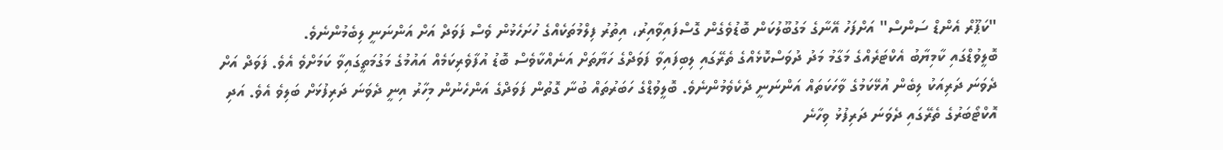"ކަޕޫރް އެންޑް ސަންސް" އަށްފަހު އޭނާގެ މަގުބޫލުކަން ބޮޑުވެގެން ގޮސްފައިވާއިރު، އިތުރު ފިލްމުތަކެއްގެ ހުށަހެޅުން ވެސް ފަވަދް އަށް އަންނަނީ ލިބެމުންނެވެ.
ބޮލީވުޑްގައި ކާމިޔާބު އެކްޓަރެއްގެ މަގާމު މަދު ދުވަސްކޮޅެއްގެ ތެރޭގައި ލިބިފައިވާ ފަވަދްގެ ހަޔާތަށް އަނެއްކާވެސް ބޮޑު އުފާވެރިކަމެއް އައުމުގެ މަގުމަތީގައިވާ ކަމަށްވެ އެވެ. ފަވަދް އަށް ދެވަނަ ދަރިއަކު ލިބެން އުޅޭކަމުގެ ވާހަކަތައް އަންނަނީ ދެކެވެމުންނެވެ. ބޮލީވުޑްގެ ހަބަރުތައް ބުނާ ގޮތުން ފަވަދްގެ އަންހެނުން މިހާރު އިނީ ދެވަނަ ދަރިފުޅަށް ބަލިވެ އެވެ. އަދި އޮކްޓޯބަރުގެ ތެރޭގައި ދެވަނަ ދަރިފުޅު ވިހާނެ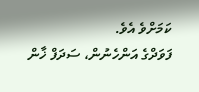ކަމަށްވެ އެވެ.
ފަވަދްގެ އަންހެނުން، ސަދަފް ޚާން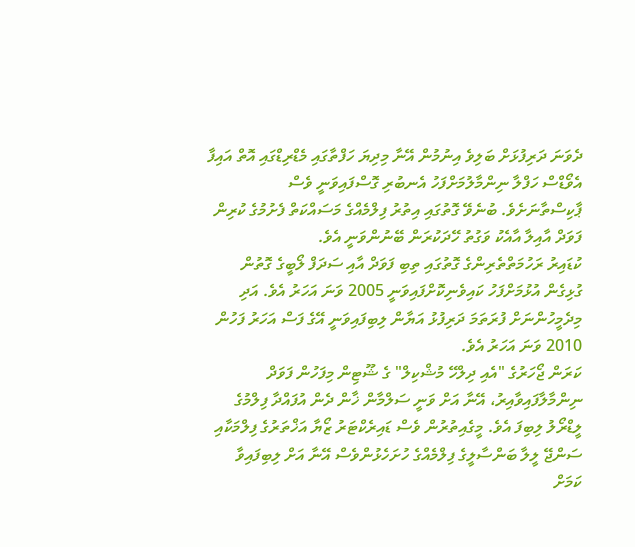ދެވަނަ ދަރިފުޅަށް ބަލިވެ އިނުމުން އޭނާ މިދިޔަ ހަފްތާގައި މެޑްރިޑްގައި އޮތް އައިފާ އެވޯޑްސް ހަފްލާ ނިންމާލުމަށްފަހު އެނބުރި ގޮސްފައިވަނީ ވެސް ޕާކިސްތާނަށެވެ. ބުނެވޭ ގޮތުގައި އިތުރު ފިލްމެއްގެ މަސައްކަތް ފެށުމުގެ ކުރިން ފަވަދް އާއިލާ އާއެކު ވަގުތު ހޭދަކުރަން ބޭނުންވަނީ އެވެ.
ކުޑައިރު ރަހުމަތްތެރިންގެ ގޮތުގައި ތިބި ފަވަދް އާއި ސަދަފް ލޯބީގެ ގޮތުން ގުޅިގެން އުޅުމަށްފަހު ކައިވެނިކޮށްފައިވަނީ 2005 ވަނަ އަހަރު އެވެ. އަދި މިދެމީހުންނަށް ފުރަތަމަ ދަރިފުޅު އަޔާން ލިބިފައިވަނީ އޭގެ ފަސް އަހަރު ފަހުން 2010 ވަނަ އަހަރު އެވެ.
ކަރަން ޖޯހަރުގެ "އެއި ދިލްހޭ މުޝްކިލް" ގެ ޝޫޓިން މިފަހުން ފަވަދް ނިންމާލާފައިވާއިރު، އޭނާ އަށް ވަނީ ސަލްމާން ޚާން ދެން އުފައްދާ ފިލްމުގެ ލީޑްރޯލު ލިބިފަ އެވެ. މީގެއިތުރުން ވެސް ޑައިރެކްޓަރު ޒޯޔާ އަޚްތަރުގެ ފިލްމަކާއި ސަންޖޭ ލީލާ ބަންސާލީގެ ފިލްމެއްގެ ހުށަހެޅުންވެސް އޭނާ އަށް ލިބިފައިވާ ކަމަށް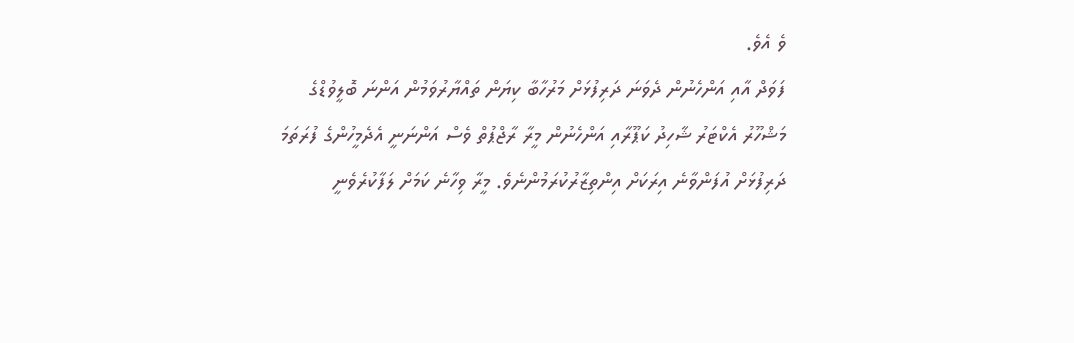ވެ އެވެ.
ފަވަދް އާއި އަންހެނުން ދެވަނަ ދަރިފުޅަށް މަރުހާބާ ކިޔަން ތައްޔާރުވަމުން އަންނަ ބޮލީވުޑްގެ މަޝްހޫރު އެކްޓަރު ޝާހިދު ކަޕޫރާއި އަންހެނުން މީރާ ރާޖްޕުތް ވެސް އަންނަނީ އެދެމީހުންގެ ފުރަތަމަ ދަރިފުޅަށް އުފަންވާނެ އިރަކަށް އިންތިޒާރުކުރަމުންނެވެ. މީރާ ވިހާނެ ކަމަށް ލަފާކުރެވެނީ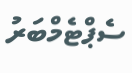ސެޕްޓެމްބަރު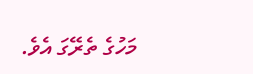މަހުގެ ތެރޭގަ އެވެ.